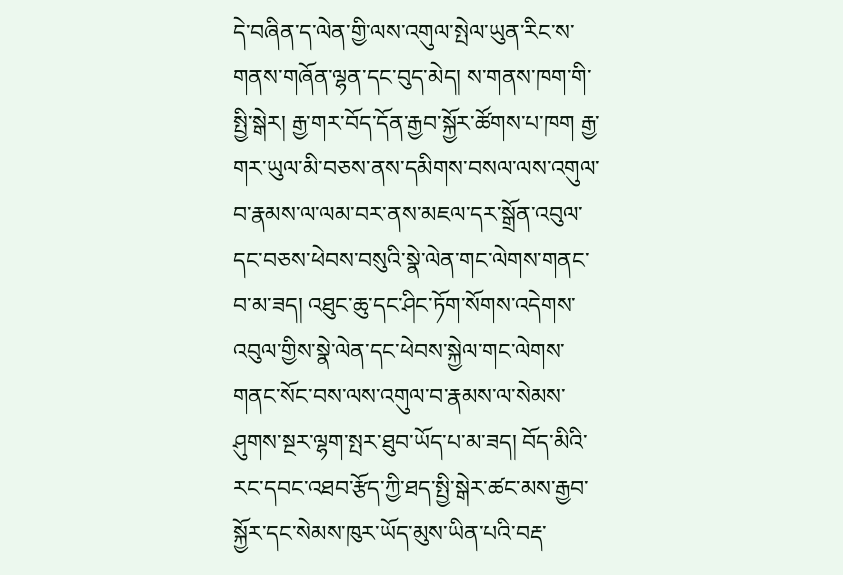དེ་བཞིན་ད་ལེན་གྱི་ལས་འགུལ་སྤེལ་ཡུན་རིང་ས་གནས་གཞོན་ལྷན་དང་བུད་མེད། ས་གནས་ཁག་གི་སྤྱི་སྒེར། རྒྱ་གར་བོད་དོན་རྒྱབ་སྐྱོར་ཚོགས་པ་ཁག རྒྱ་གར་ཡུལ་མི་བཅས་ནས་དམིགས་བསལ་ལས་འགུལ་བ་རྣམས་ལ་ལམ་བར་ནས་མཇལ་དར་སྒྲོན་འབུལ་དང་བཅས་ཕེབས་བསུའི་སྣེ་ལེན་གང་ལེགས་གནང་བ་མ་ཟད། འཐུང་ཆུ་དང་ཤིང་ཏོག་སོགས་འདེགས་འབུལ་གྱིས་སྣེ་ལེན་དང་ཕེབས་སྐྱེལ་གང་ལེགས་གནང་སོང་བས་ལས་འགུལ་བ་རྣམས་ལ་སེམས་ཤུགས་སྔར་ལྷག་སྤར་ཐུབ་ཡོད་པ་མ་ཟད། བོད་མིའི་རང་དབང་འཐབ་རྩོད་ཀྱི་ཐད་སྤྱི་སྒེར་ཚང་མས་རྒྱབ་སྐྱོར་དང་སེམས་ཁུར་ཡོད་མུས་ཡིན་པའི་བརྡ་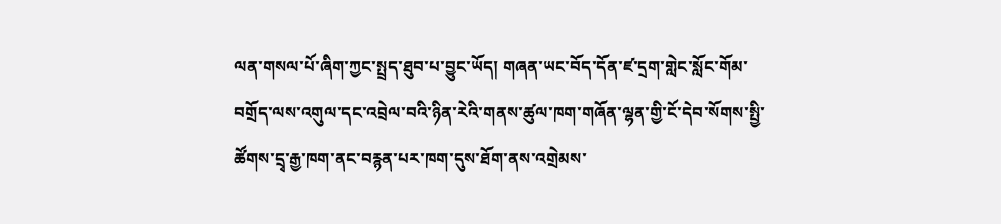ལན་གསལ་པོ་ཞིག་ཀྱང་སྤྲད་ཐུབ་པ་བྱུང་ཡོད། གཞན་ཡང་བོད་དོན་ཛ་དྲག་གླེང་སློང་གོམ་བགྲོད་ལས་འགུལ་དང་འབྲེལ་བའི་ཉིན་རེའི་གནས་ཚུལ་ཁག་གཞོན་ལྷན་གྱི་ངོ་དེབ་སོགས་སྤྱི་ཚོགས་དྲྭ་རྒྱ་ཁག་ནང་བརྙན་པར་ཁག་དུས་ཐོག་ནས་འགྲེམས་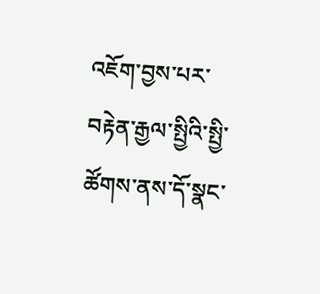འཇོག་བྱས་པར་བརྟེན་རྒྱལ་སྤྱིའི་སྤྱི་ཚོགས་ནས་དོ་སྣང་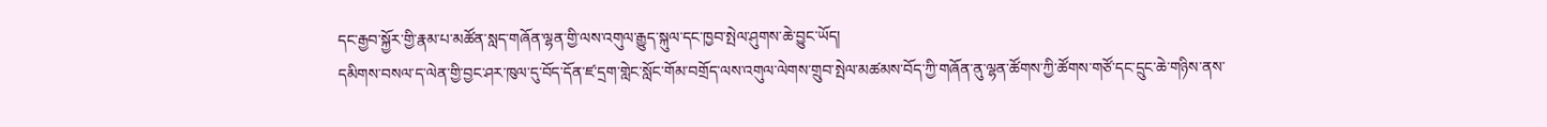དང་རྒྱབ་སྐྱོར་གྱི་རྣམ་པ་མཚོན་སླད་གཞོན་ལྷན་གྱི་ལས་འགུལ་རྒྱུད་སྐུལ་དང་ཁྱབ་སྤེལ་ཤུགས་ཆེ་བྱུང་ཡོད།
དམིགས་བསལ་ད་ལེན་གྱི་བྱང་ཤར་ཁུལ་དུ་བོད་དོན་ཛ་དྲག་གླེང་སློང་གོམ་བགྲོད་ལས་འགུལ་ལེགས་གྲུབ་སྤེལ་མཚམས་བོད་ཀྱི་གཞོན་ནུ་ལྷན་ཚོགས་ཀྱི་ཚོགས་གཙོ་དང་དྲུང་ཆེ་གཉིས་ནས་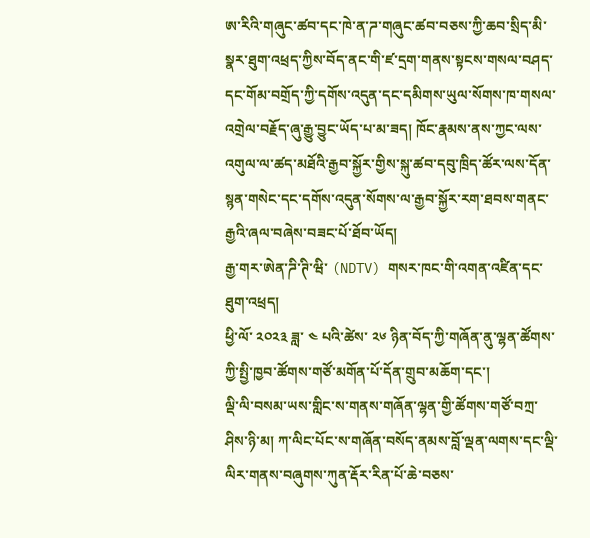ཨ་རིའི་གཞུང་ཚབ་དང་ཁེ་ན་ཌ་གཞུང་ཚབ་བཅས་ཀྱི་ཆབ་སྲིད་མི་སྣར་ཐུག་འཕྲད་ཀྱིས་བོད་ནང་གི་ཛ་དྲག་གནས་སྟངས་གསལ་བཤད་དང་གོམ་བགྲོད་ཀྱི་དགོས་འདུན་དང་དམིགས་ཡུལ་སོགས་ཁ་གསལ་འགྲེལ་བརྗོད་ཞུ་རྒྱུ་བྱུང་ཡོད་པ་མ་ཟད། ཁོང་རྣམས་ནས་ཀྱང་ལས་འགུལ་ལ་ཚད་མཐོའི་རྒྱབ་སྐྱོར་གྱིས་སྐུ་ཚབ་དབུ་ཁྲིད་ཚོར་ལས་དོན་སྙན་གསེང་དང་དགོས་འདུན་སོགས་ལ་རྒྱབ་སྐྱོར་རག་ཐབས་གནང་རྒྱའི་ཞལ་བཞེས་བཟང་པོ་ཐོབ་ཡོད།
རྒྱ་གར་ཨེན་ཌི་ཊི་ཝི་ (NDTV) གསར་ཁང་གི་འགན་འཛིན་དང་ཐུག་འཕྲད།
ཕྱི་ལོ་ ༢༠༢༣ ཟླ་ ༤ པའི་ཚེས་ ༢༦ ཉིན་བོད་ཀྱི་གཞོན་ནུ་ལྷན་ཚོགས་ཀྱི་སྤྱི་ཁྱབ་ཚོགས་གཙོ་མགོན་པོ་དོན་གྲུབ་མཆོག་དང་།
ལྡི་ལི་བསམ་ཡས་གླིང་ས་གནས་གཞོན་ལྷན་གྱི་ཚོགས་གཙོ་བཀྲ་ཤིས་ཉི་མ། ཀ་ལིང་པོང་ས་གཞོན་བསོད་ནམས་བློ་ལྡན་ལགས་དང་ལྡི་ལིར་གནས་བཞུགས་ཀུན་རྡོར་རིན་པོ་ཆེ་བཅས་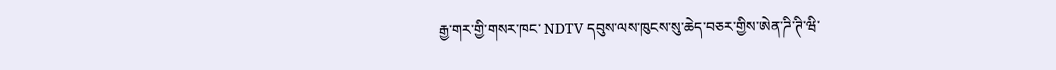རྒྱ་གར་གྱི་གསར་ཁང་ NDTV དབུས་ལས་ཁུངས་སུ་ཆེད་བཅར་གྱིས་ཨེན་ཌི་ཊི་ཝི་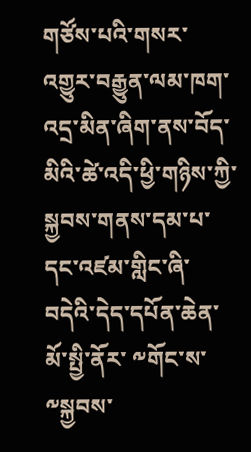གཙོས་པའི་གསར་འགྱུར་བརྒྱུན་ལམ་ཁག་འདྲ་མིན་ཞིག་ནས་བོད་མིའི་ཚེ་འདི་ཕྱི་གཉིས་ཀྱི་སྐྱབས་གནས་དམ་པ་དང་འཛམ་གླིང་ཞི་བདེའི་དེད་དཔོན་ཆེན་མོ་སྤྱི་ནོར་ ༸གོང་ས་༸སྐྱབས་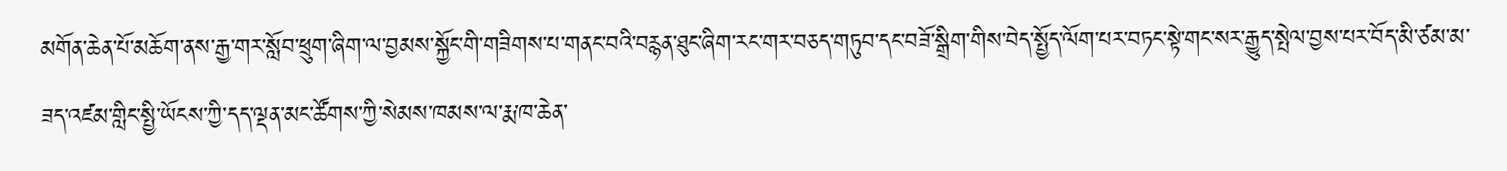མགོན་ཆེན་པོ་མཆོག་ནས་རྒྱ་གར་སློབ་ཕྲུག་ཞིག་ལ་བྱམས་སྐྱོང་གི་གཟིགས་པ་གནང་བའི་བརྙན་ཐུང་ཞིག་རང་གར་བཅད་གཏུབ་དང་བཟོ་སྒྲིག་གིས་བེད་སྤྱོད་ལོག་པར་བཏང་སྟེ་གང་སར་རྒྱུད་སྤེལ་བྱས་པར་བོད་མི་ཙམ་མ་ཟད་འཛམ་གླིང་སྤྱི་ཡོངས་ཀྱི་དད་ལྡན་མང་ཚོགས་ཀྱི་སེམས་ཁམས་ལ་རྨ་ཁ་ཆེན་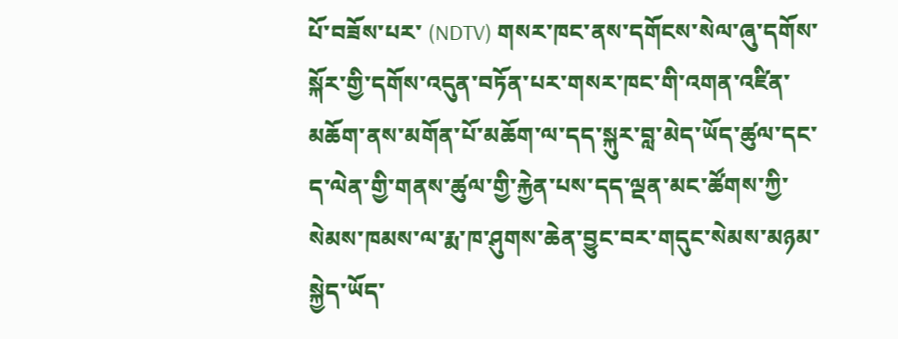པོ་བཟོས་པར་ (NDTV) གསར་ཁང་ནས་དགོངས་སེལ་ཞུ་དགོས་སྐོར་གྱི་དགོས་འདུན་བཏོན་པར་གསར་ཁང་གི་འགན་འཛིན་མཆོག་ནས་མགོན་པོ་མཆོག་ལ་དད་སྐུར་བླ་མེད་ཡོད་ཚུལ་དང་ད་ལེན་གྱི་གནས་ཚུལ་གྱི་རྐྱེན་པས་དད་ལྡན་མང་ཚོགས་ཀྱི་སེམས་ཁམས་ལ་རྨ་ཁ་ཤུགས་ཆེན་བྱུང་བར་གདུང་སེམས་མཉམ་སྐྱེད་ཡོད་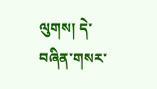ལུགས། དེ་བཞིན་གསར་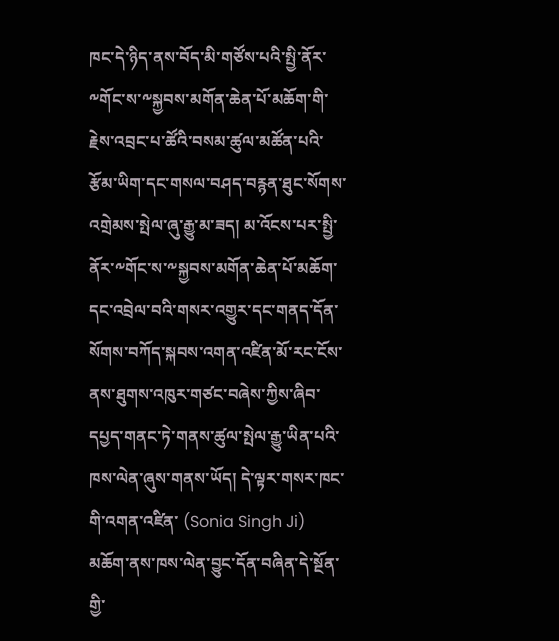ཁང་དེ་ཉིད་ནས་བོད་མི་གཙོས་པའི་སྤྱི་ནོར་༸གོང་ས་༸སྐྱབས་མགོན་ཆེན་པོ་མཆོག་གི་རྗེས་འབྲང་པ་ཚོའི་བསམ་ཚུལ་མཚོན་པའི་རྩོམ་ཡིག་དང་གསལ་བཤད་བརྙན་ཐུང་སོགས་འགྲེམས་སྤེལ་ཞུ་རྒྱུ་མ་ཟད། མ་འོངས་པར་སྤྱི་ནོར་༸གོང་ས་༸སྐྱབས་མགོན་ཆེན་པོ་མཆོག་དང་འབྲེལ་བའི་གསར་འགྱུར་དང་གནད་དོན་སོགས་བཀོད་སྐབས་འགན་འཛིན་མོ་རང་ངོས་ནས་ཐུགས་འཁུར་གཙང་བཞེས་ཀྱིས་ཞིབ་དཔྱད་གནང་ཏེ་གནས་ཚུལ་སྤེལ་རྒྱུ་ཡིན་པའི་ཁས་ལེན་ཞུས་གནས་ཡོད། དེ་ལྟར་གསར་ཁང་གི་འགན་འཛིན་ (Sonia Singh Ji) མཆོག་ནས་ཁས་ལེན་བྱུང་དོན་བཞིན་དེ་སྔོན་གྱི་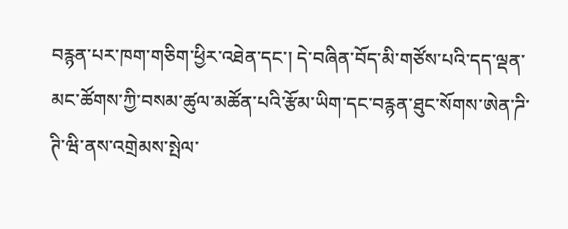བརྙན་པར་ཁག་གཅིག་ཕྱིར་འཐེན་དང་། དེ་བཞིན་བོད་མི་གཙོས་པའི་དད་ལྡན་མང་ཚོགས་ཀྱི་བསམ་ཚུལ་མཚོན་པའི་རྩོམ་ཡིག་དང་བརྙན་ཐུང་སོགས་ཨེན་ཌི་ཊི་ཝི་ནས་འགྲེམས་སྤེལ་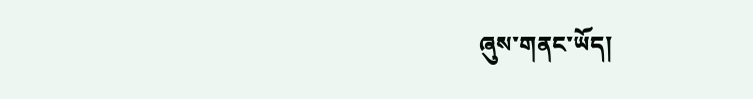ཞུས་གནང་ཡོད།